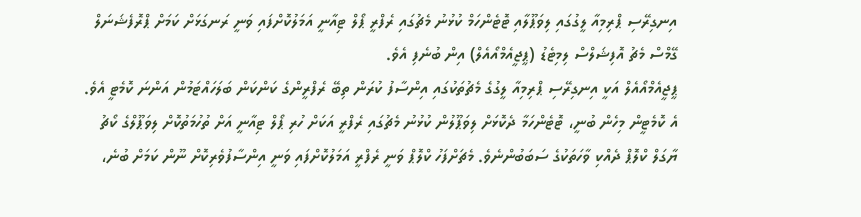އިނގިރޭސި ޕްރިމިއާ ލީގުގައި ލިވަޕޫލާއި ޓޮޓެންހަމް ކުޅުނު މެޗުގައި ރެފްރީ ޕޯލް ޓިއާނީ އަމަލުކޮށްފައި ވަނީ ރަނގަޅަށް ކަމަށް ޕްރޮފެޝަނަލް ގޭމްސް މެޗު އޮފިޝަލްސް ލިމިޓެޑު (ޕީޖީއެމްއޯއެލް) އިން ބުނެފި އެވެ.
ޕީޖީއެމްއޯއެލް އަކީ އިނގިރޭސި ޕްރިމިއާ ލީގުގެ މެޗުތަކުގައި އިންސާފު ކުރަން ތިބޭ ރެފްރީންގެ ކަންކަން ބަލަހައްޓަމުން އަންނަ ކޮމެޓީ އެވެ. އެ ކޮމެޓީން މިހެން ބުނީ، ޓޮޓެންހަމާ ދެކޮޅަށް ލިވަޕޫލުން ކުޅުނު މެޗުގައި ރެފްރީ އަކަށް ހުރި ޕޯލް ޓިއާނީ އަށް ތުހުމަތުކޮށް ލިވަޕޫލްގެ ކޯޗު ޔާގަލް ކްލޮޕް ދެއްކި ވާހަތަކުގެ ސަބަބުންނެވެ. މެޗަށްފަހު ކްލޮޕް ވަނީ ރެފްރީ އަމަލުކޮށްފައި ވަނީ އިންސާފުވެރިކޮށް ނޫން ކަމަށް ބުނެ،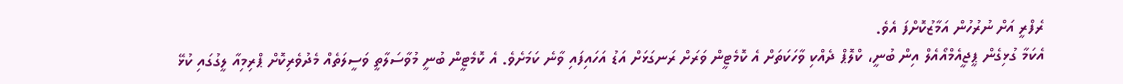ރެފްރީ އަށް ނުރުހުން އަމާޒުކޮށްފަ އެވެ.
އެކަމާ ގުޅިގެން ޕީޖީއެމްއޯއެލް އިން ބުނީ، ކްލޮޕް ދެއްކި ވާހަކަތަށް އެ ކޮމެޓީން ވަރަށް ރަނގަޅަށް އަޑު އަހައިފައި ވާނެ ކަމަށެވެ. އެ ކޮމެޓީން ބުނީ މުވާސަލާތީ ވަސީލަތެއް މެދުވެރިކޮށް ޕްރިމިއާ ލީގުގައި ކުޅޭ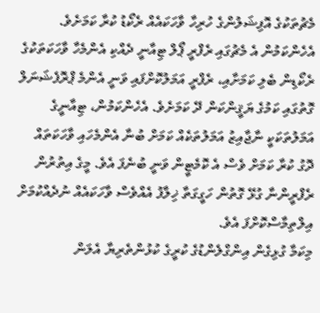މެޗުތަކުގެ އޮފިޝަލުންގެ ހުރިހާ ވާހަކައެއް ރެކޯޑު ކުރާ ކަމަށެވެ. އެހެންކަމުން އެ މެޗުގައި ރެފްރީ ޕޯލް ޓިއާނީ ދެއްކި އެންމެހާ ވާހަކަތަކުގެ ރެކޯޑިން ބެލި ކަމަށާއި، ރެފްރީ އަމަލުކޮށްފައި ވަނީ އެންމެ ޕްރޮފެޝަނަލް ގޮތުގައި ކަމުގެ ޔަޤީންކަން ދޭ ކަމަށެވެ. އެހެންކަމުން، ޓިއާނީގެ އަމަލުތަކަކީ ނާޖާއިޒު އަމަލުތަކެއް ކަމަށް ބުނާ އެންމެހައި ވާހަކަތައް ދޮގު ކުރާ ކަމަށް ވެސް އެ ކޮމެޓީން ވަނީ ބުނެފަ އެވެ. މީގެ އިތުރުން ރެފްރީންނާ ގުޅޭ ގޮތުން ހަގީގަތާ ޚިލާފު އެއްވެސް ވާހަކައެއް ނުދެއްކުމަށް އިލްތިމާސްކޮށްފަ އެވެ.
މިކަމާ ގުޅިގެން އިންގްލެންޑުގެ ކުރީގެ ކުޅުންތެރިޔާ އެލަން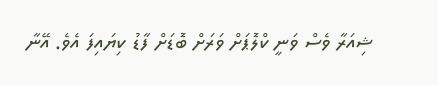ޝިއަރާ ވެސް ވަނީ ކްލޮޕަށް ވަރަށް ބޮޑަށް ފާޑު ކިޔައިފަ އެވެ. އޭނާ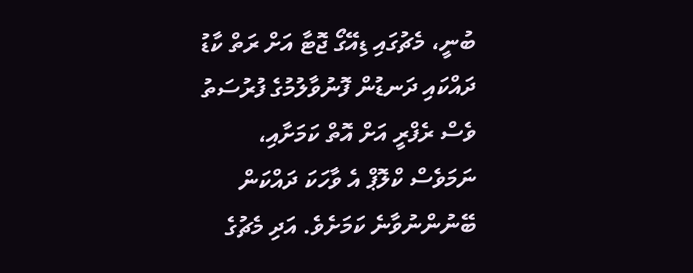ބުނީ، މެޗުގައި ޑިއޭގޯ ޖޮޓާ އަށް ރަތް ކާޑު ދައްކައި ދަނޑުން ފޮނުވާލުމުގެ ފުރުސަތު ވެސް ރެފްރީ އަށް އޮތް ކަމަށާއި، ނަމަވެސް ކްލޮޕް އެ ވާހަކަ ދައްކަން ބޭނުންނުވާނެ ކަމަށެވެ. އަދި މެޗުގެ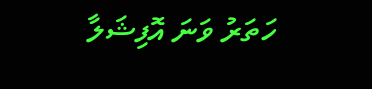ހަތަރު ވަނަ އޮފިޝަލާ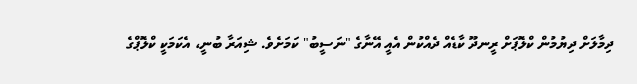ދިމާލަށް ދިޔުމުން ކްލޮޕަށް ރީނދޫ ކާޑެއް ދެއްކުން އެއީ އޭނާގެ "ނަސީބު" ކަމަށެވެ. ޝިއަރާ ބުނީ، އެކަމަކީ ކްލޮޕްގެ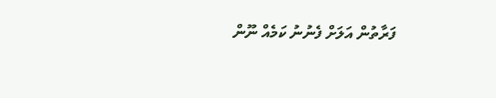ފަރާތުން އަލަށް ފެނުނު ކަމެއް ނޫން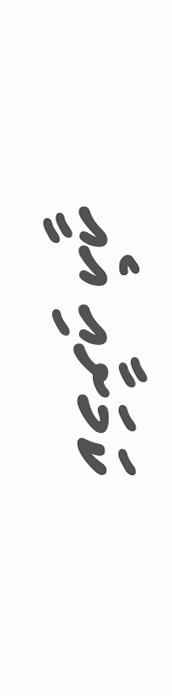ކަމަށާއި އެއީ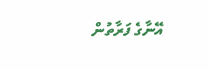އޭނާގެ ފަރާތުން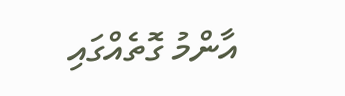އާންމު ގޮތެއްގައި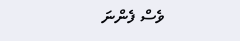ވެސް ފެންނަ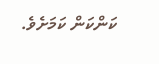ކަންކަން ކަމަށެވެ.